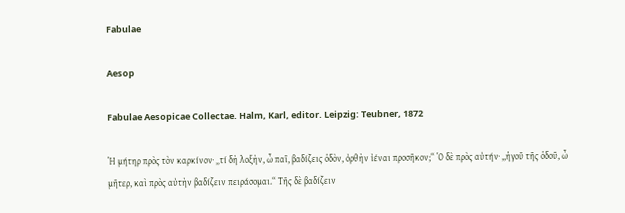Fabulae

Aesop

Fabulae Aesopicae Collectae. Halm, Karl, editor. Leipzig: Teubner, 1872

Ἡ μήτηρ πρὸς τὸν καρκίνον· „τί δὴ λοξὴν, ὦ παῖ, βαδίζεις ὁδὸν, ὀρθὴν ἰέναι προσῆκον;“ Ὁ δὲ πρὸς αὐτήν· ,,ἡγοῦ τῆς ὁδοῦ, ὦ μῆτερ, καὶ πρὸς αὐτὴν βαδίζειν πειράσομαι.“ Τῆς δὲ βαδίζειν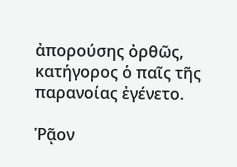ἀπορούσης ὀρθῶς, κατήγορος ὁ παῖς τῆς παρανοίας ἐγένετο.

Ῥᾷον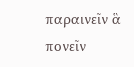παραινεῖν ἃ πονεῖν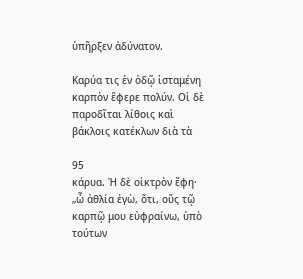ὑπῆρξεν ἀδύνατον.

Καρύα τις ἐν ὁδῷ ἱσταμένη καρπὸν ἔφερε πολύν. Οἱ δὲ παροδῖται λίθοις καὶ βάκλοις κατέκλων διὰ τὰ

95
κάρυα. Ἠ δὲ οἰκτρὸν ἔφη· „ὦ ἀθλία ἐγὼ, ὅτι, οὕς τῷ καρπῷ μου εὐφραίνω, ὑπὸ τούτων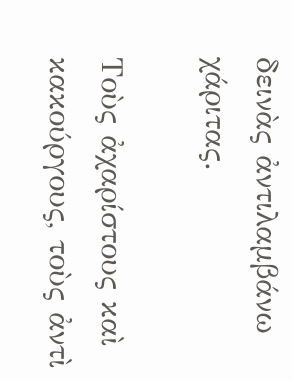δεινὰς ἀντιλαμβάνω χάριτας.

Τοὺς ἀχαρίστους καὶ κακούργους, τοὺς ἀντὶ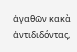ἀγαθῶν κακὰ ἀντιδιδόντας,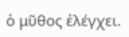ὁ μῦθος ἐλέγχει.